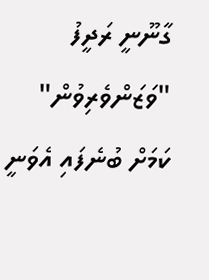ގާނޫނީ ރަދީފު
"ވަޒަންވެރިވުން" ކަމަށް ބުނެފައި އެވަނީ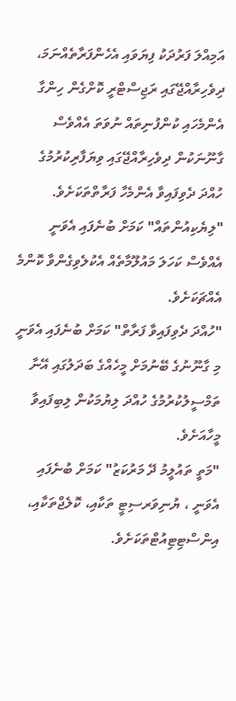އަމިއްލަ ފަރުދަކު ފިޔަވައި އެހެންފަރާތެއްނަމަ، ދިވެހިރާއްޖޭގައި ރަޖިސްޓްރީ ކޮށްގެން ހިންގާ އެންމެހައި ކުންފުނިތައް ނުވަތަ އެއްވެސް ގާނޫނަކުން ދިވެހިރާއްޖޭގައި ވިޔަފާރިކުރުމުގެ ހުއްދަ ދެވިފައިވާ އެންމެހާ ފަރާތްތަކަށެވެ.
"ލިޔެކިއުންތައް" ކަމަށް ބުނެފައި އެވަނީ އެއްވެސް ކަހަލަ މައުލޫމާތެއް އެކުލެވިގެންވާ ކޮންމެ އެއްޗަކަށެވެ.
"ހުއްދަ ދެވިފައިވާ ފަރާތް" ކަމަށް ބުނެފައި އެވަނީ މި ގާނޫނުގެ ބޭނުމަށް މީހެއްގެ ބަދަލުގައި އޭނާ ތަމްސީލުކުރުމުގެ ހުއްދަ ލިޔުމަކުން ލިބިފައިވާ މީހާއަށެވެ.
"މަތީ ތައުލީމު ދޭ މަރުކަޒު" ކަމަށް ބުނެފައި އެވަނީ ، ޔުނިވަރސިޓީ ތަކާއި، ކޮލެޖްތަކާއި، އިންސްޓިޓިއުޓްތަކަށެވެ.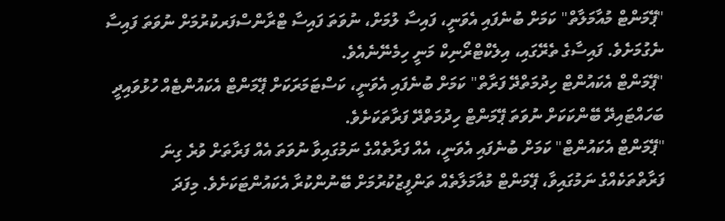"ޕޭމަންޓް މުއާމަލާތް" ކަމަށް ބުނެފައި އެވަނީ، ފައިސާ ލުމަށް، ނުވަތަ ފައިސާ ޓްރާންސްފަރކުރުމަށް ނުވަތަ ފައިސާ ނެގުމަށެވެ. ފައިސާގެ ތެރޭގައި، އިލެކްޓްރޯނިކް މަނީ ހިމެނޭނެއެވެ.
"ޕޭމަންޓް އެކައުންޓް ހިދުމަތްދޭ ފަރާތް" ކަމަށް ބުނެފައި އެވަނީ، ކަސްޓަމަރަކަށް ޕޭމަންޓް އެކައުންޓެއް ހުޅުވައިދީ ބަހައްޓައިދޭ ބޭންކަކަށް ނުވަތަ ޕޭމަންޓް ހިދުމަތްދޭ ފަރާތަކަށެވެ.
"ޕޭމަންޓް އެކައުންޓް" ކަމަށް ބުނެފައި އެވަނީ، އެއް ފަރާތެއްގެ ނަމުގައިވާ ނުވަތަ އެއް ފަރާތަށް ވުރެ ގިނަ ފަރާތްތަކެއްގެ ނަމުގައިވާ، ޕޭމަންޓް މުއާމަލާތެއް ތަންފީޒުކުރުމަށް ބޭނުންކުރާ އެކައުންޓަކަށެވެ. މިފަދަ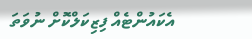އެކައުންޓެއް ފިޒިކަލްކޮށް ނުވަތަ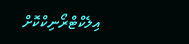އިލެކްޓްރޯނިކްކޮށް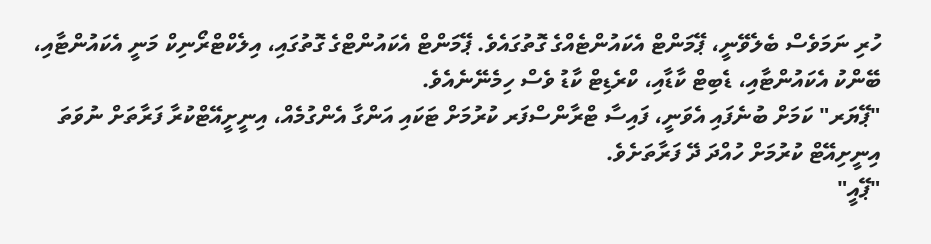ހުރި ނަމަވެސް ބެލެވޭނީ، ޕޭމަންޓް އެކައުންޓެއްގެ ގޮތުގައެވެ. ޕޭމަންޓް އެކައުންޓްގެ ގޮތުގައި، އިލެކްޓްރޯނިކް މަނީ އެކައުންޓާއި، ބޭންކު އެކައުންޓާއި، ޑެބިޓް ކާޑާއި، ކްރެޑިޓް ކާޑު ވެސް ހިމެނޭނެއެވެ.
"ޕޭޔަރ" ކަމަށް ބުނެފައި އެވަނީ، ފައިސާ ޓްރާންސްފަރ ކުރުމަށް ޓަކައި އަންގާ އެންގުމެއް، އިނީށީއޭޓްކުރާ ފަރާތަށް ނުވަތަ އިނީށިއޭޓް ކުރުމަށް ހުއްދަ ދޭ ފަރާތަށެވެ.
"ޕޭއީ"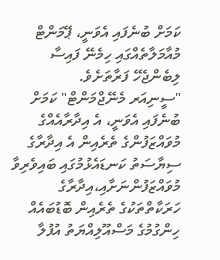ކަމަށް ބުނެފައި އެވަނީ، ޕޭމަންޓް މުއާމަލާތެއްގައި ހިމެނޭ ފައިސާ ލިބެންޖެހޭ ފަރާތަށެވެ.
"ސީނިއަރ މެނޭޖްމަންޓް" ކަމަށް ބުނެފައި އެވަނީ، އެ އިދާރާއެއްގެ މުވައްޒަފުންގެ ތެރެއިން އެ އިދާރާގެ ސިޔާސަތު ކަނޑައެޅުމުގައި ބައިވެރިވާ މުވައްޒަފުންނަށާއި،އިދާރާގެ ހަރަކާތްތަކުގެ ތެރެއިން ބޮޑުބައެއް ހިންގުމުގެ މަސްއޫލިއްޔަތު އުފުލާ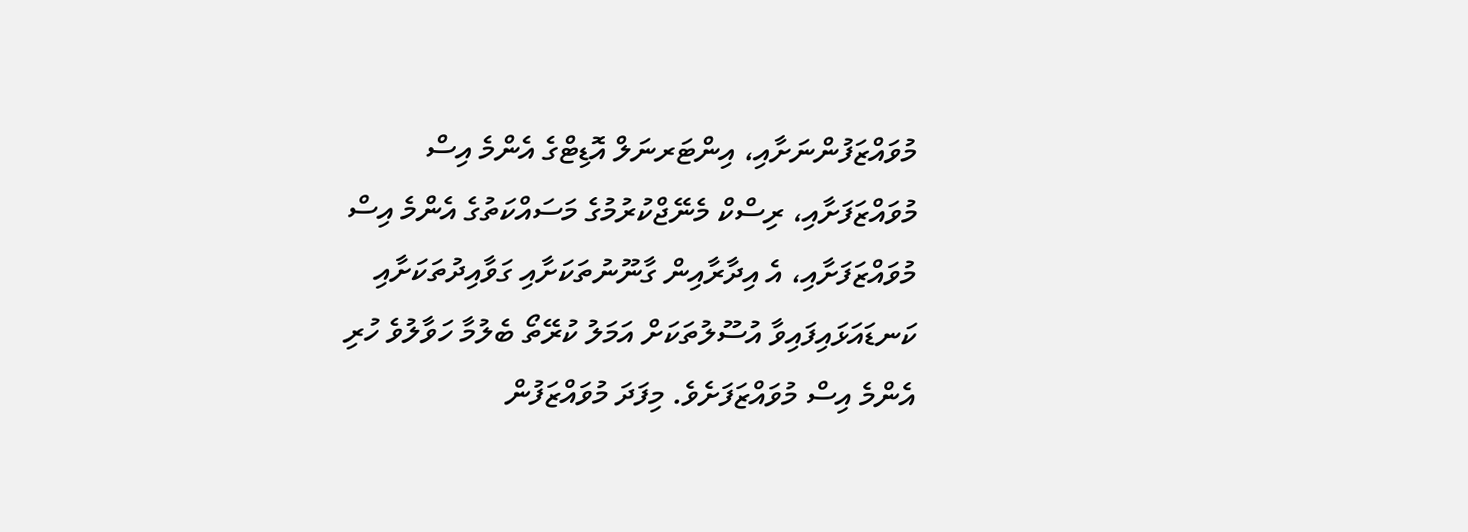މުވައްޒަފުންނަށާއި، އިންޓަރނަލް އޮޑިޓްގެ އެންމެ އިސް މުވައްޒަފަށާއި، ރިސްކް މެނޭޖްކުރުމުގެ މަސައްކަތުގެ އެންމެ އިސް މުވައްޒަފަށާއި، އެ އިދާރާއިން ގާނޫނުތަކަށާއި ގަވާއިދުތަކަށާއި ކަނޑައަޅައިފައިވާ އުސޫލުތަކަށް އަމަލު ކުރޭތޯ ބެލުމާ ހަވާލުވެ ހުރި އެންމެ އިސް މުވައްޒަފަށެވެ. މިފަދަ މުވައްޒަފުން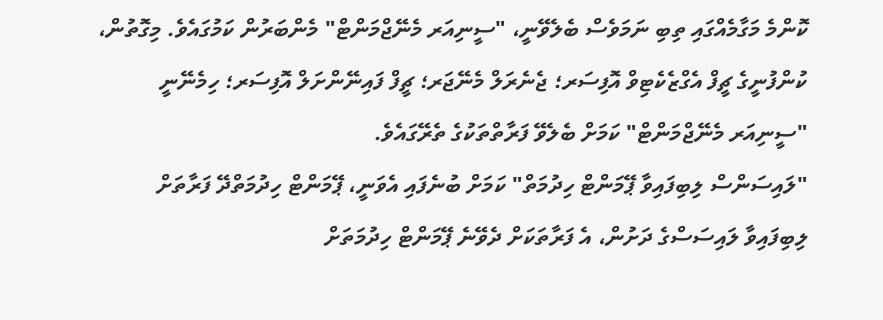ކޮންމެ މަގާމެއްގައި ތިބި ނަމަވެސް ބެލެވޭނީ، "ސީނިއަރ މެނޭޖްމަންޓް" މެންބަރުން ކަމުގައެވެ. މިގޮތުން، ކުންފުނީގެ ޗީފް އެގްޒެކެޓިވް އޮފިސަރ؛ ޖެނެރަލް މެނޭޖަރ؛ ޗީފް ފައިނޭންށަލް އޮފިސަރ؛ ހިމެނޭނީ "ސީނިއަރ މެނޭޖްމަންޓް" ކަމަށް ބެލެވޭ ފަރާތްތަކުގެ ތެރޭގައެވެ.
"ލައިސަންސް ލިބިފައިވާ ޕޭމަންޓް ހިދުމަތް" ކަމަށް ބުނެފައި އެވަނީ، ޕޭމަންޓް ހިދުމަތްދޭ ފަރާތަށް ލިބިފައިވާ ލައިސަސްގެ ދަށުން، އެ ފަރާތަކަށް ދެވޭނެ ޕޭމަންޓް ހިދުމަތަށް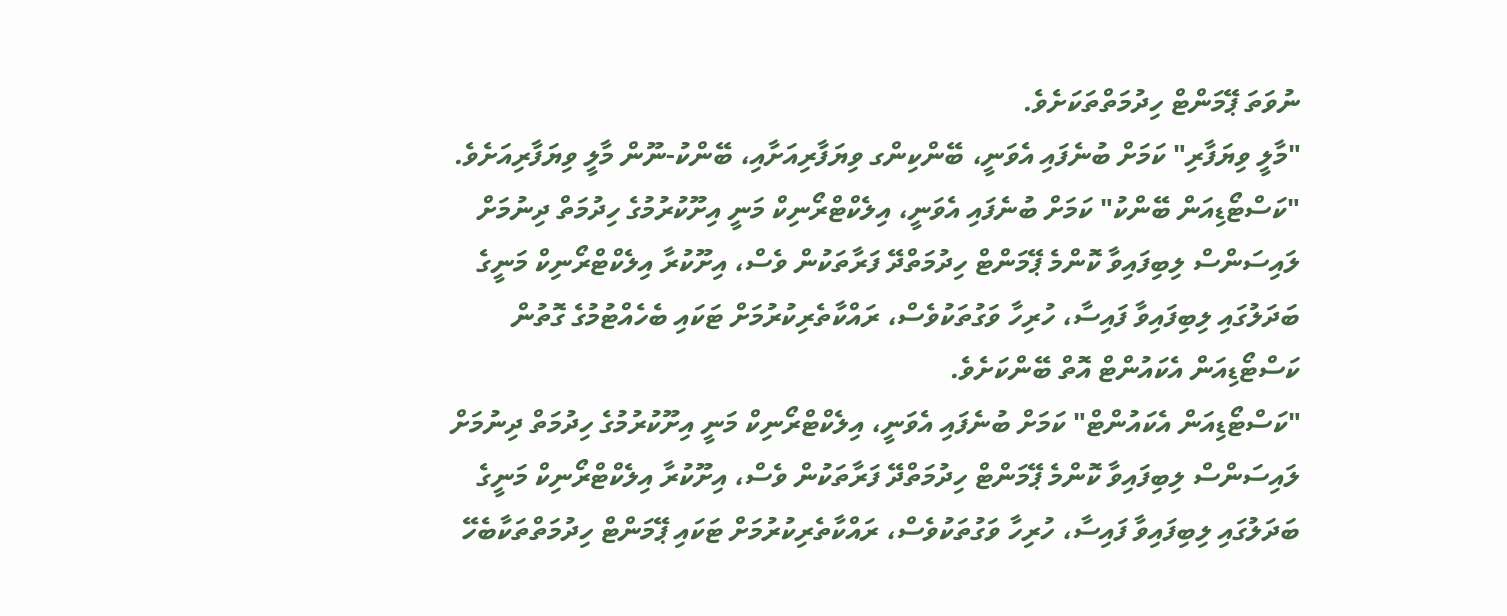ނުވަތަ ޕޭމަންޓް ހިދުމަތްތަކަށެވެ.
"މާލީ ވިޔަފާރި" ކަމަށް ބުނެފައި އެވަނީ، ބޭންކިންގ ވިޔަފާރިއަށާއި، ބޭންކު-ނޫން މާލީ ވިޔަފާރިއަށެވެ.
"ކަސްޓޯޑިއަން ބޭންކު" ކަމަށް ބުނެފައި އެވަނީ، އިލެކްޓްރޯނިކް މަނީ އިށޫކުރުމުގެ ހިދުމަތް ދިނުމަށް ލައިސަންސް ލިބިފައިވާ ކޮންމެ ޕޭމަންޓް ހިދުމަތްދޭ ފަރާތަކުން ވެސް، އިށޫކުރާ އިލެކްޓްރޯނިކް މަނީގެ ބަދަލުގައި ލިބިފައިވާ ފައިސާ، ހުރިހާ ވަގުތަކުވެސް، ރައްކާތެރިކުރުމަށް ޓަކައި ބެހެއްޓުމުގެ ގޮތުން ކަސްޓޯޑިއަން އެކައުންޓް އޮތް ބޭންކަށެވެ.
"ކަސްޓޯޑިއަން އެކައުންޓް" ކަމަށް ބުނެފައި އެވަނީ، އިލެކްޓްރޯނިކް މަނީ އިށޫކުރުމުގެ ހިދުމަތް ދިނުމަށް ލައިސަންސް ލިބިފައިވާ ކޮންމެ ޕޭމަންޓް ހިދުމަތްދޭ ފަރާތަކުން ވެސް، އިށޫކުރާ އިލެކްޓްރޯނިކް މަނީގެ ބަދަލުގައި ލިބިފައިވާ ފައިސާ، ހުރިހާ ވަގުތަކުވެސް، ރައްކާތެރިކުރުމަށް ޓަކައި ޕޭމަންޓް ހިދުމަތްތަކާބެހޭ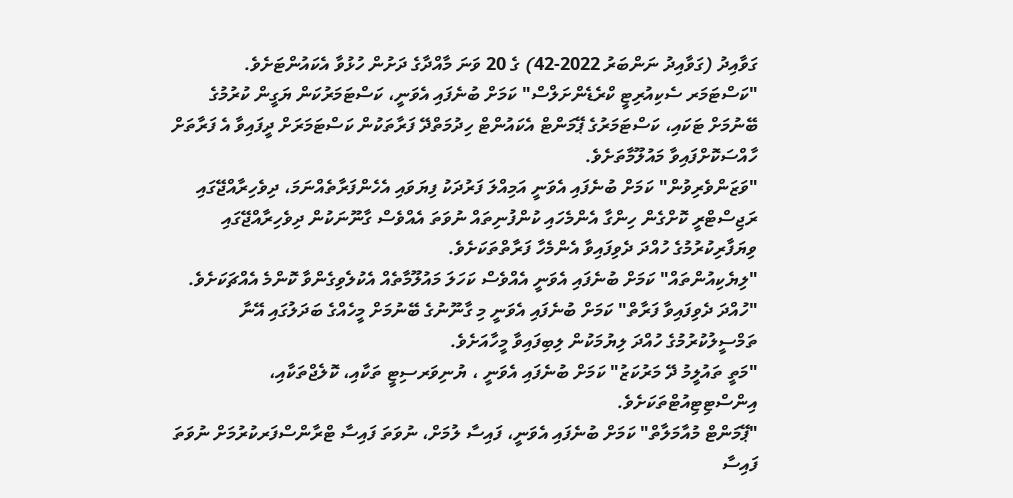ގަވާއިދު (ގަވާއިދު ނަންބަރު 2022-42) ގެ 20 ވަނަ މާއްދާގެ ދަށުން ހުޅުވާ އެކައުންޓަށެވެ.
"ކަސްޓަމަރ ސެކިއުރިޓީ ކްރެޑެންށަލްސް" ކަމަށް ބުނެފައި އެވަނީ، ކަސްޓަމަރުކަން ޔަގީން ކުރުމުގެ ބޭނުމަށް ޓަކައި، ކަސްޓަމަރުގެ ޕޭމަންޓް އެކައުންޓް ހިދުމަތްދޭ ފަރާތަކުން ކަސްޓަމަރަށް ދީފައިވާ އެ ފަރާތަށް ހާއްސަކޮށްފައިވާ މައުލޫމާތަށެވެ.
"ވަޒަންވެރިވުން" ކަމަށް ބުނެފައި އެވަނީ އަމިއްލަ ފަރުދަކު ފިޔަވައި އެހެންފަރާތެއްނަމަ، ދިވެހިރާއްޖޭގައި ރަޖިސްޓްރީ ކޮށްގެން ހިންގާ އެންމެހައި ކުންފުނިތައް ނުވަތަ އެއްވެސް ގާނޫނަކުން ދިވެހިރާއްޖޭގައި ވިޔަފާރިކުރުމުގެ ހުއްދަ ދެވިފައިވާ އެންމެހާ ފަރާތްތަކަށެވެ.
"ލިޔެކިއުންތައް" ކަމަށް ބުނެފައި އެވަނީ އެއްވެސް ކަހަލަ މައުލޫމާތެއް އެކުލެވިގެންވާ ކޮންމެ އެއްޗަކަށެވެ.
"ހުއްދަ ދެވިފައިވާ ފަރާތް" ކަމަށް ބުނެފައި އެވަނީ މި ގާނޫނުގެ ބޭނުމަށް މީހެއްގެ ބަދަލުގައި އޭނާ ތަމްސީލުކުރުމުގެ ހުއްދަ ލިޔުމަކުން ލިބިފައިވާ މީހާއަށެވެ.
"މަތީ ތައުލީމު ދޭ މަރުކަޒު" ކަމަށް ބުނެފައި އެވަނީ ، ޔުނިވަރސިޓީ ތަކާއި، ކޮލެޖްތަކާއި، އިންސްޓިޓިއުޓްތަކަށެވެ.
"ޕޭމަންޓް މުއާމަލާތް" ކަމަށް ބުނެފައި އެވަނީ، ފައިސާ ލުމަށް، ނުވަތަ ފައިސާ ޓްރާންސްފަރކުރުމަށް ނުވަތަ ފައިސާ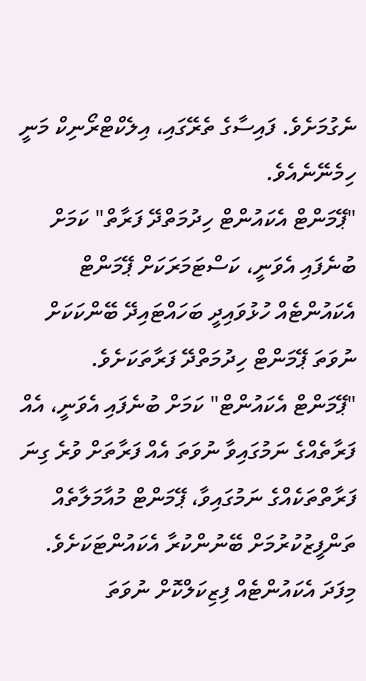ނެގުމަށެވެ. ފައިސާގެ ތެރޭގައި، އިލެކްޓްރޯނިކް މަނީ ހިމެނޭނެއެވެ.
"ޕޭމަންޓް އެކައުންޓް ހިދުމަތްދޭ ފަރާތް" ކަމަށް ބުނެފައި އެވަނީ، ކަސްޓަމަރަކަށް ޕޭމަންޓް އެކައުންޓެއް ހުޅުވައިދީ ބަހައްޓައިދޭ ބޭންކަކަށް ނުވަތަ ޕޭމަންޓް ހިދުމަތްދޭ ފަރާތަކަށެވެ.
"ޕޭމަންޓް އެކައުންޓް" ކަމަށް ބުނެފައި އެވަނީ، އެއް ފަރާތެއްގެ ނަމުގައިވާ ނުވަތަ އެއް ފަރާތަށް ވުރެ ގިނަ ފަރާތްތަކެއްގެ ނަމުގައިވާ، ޕޭމަންޓް މުއާމަލާތެއް ތަންފީޒުކުރުމަށް ބޭނުންކުރާ އެކައުންޓަކަށެވެ. މިފަދަ އެކައުންޓެއް ފިޒިކަލްކޮށް ނުވަތަ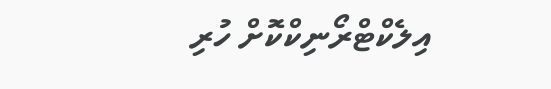އިލެކްޓްރޯނިކްކޮށް ހުރި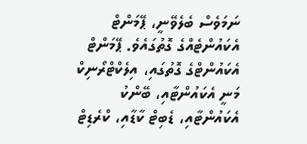ނަމަވެސް ބެލެވޭނީ، ޕޭމަންޓް އެކައުންޓެއްގެ ގޮތުގައެވެ. ޕޭމަންޓް އެކައުންޓްގެ ގޮތުގައި، އިލެކްޓްރޯނިކް މަނީ އެކައުންޓާއި، ބޭންކު އެކައުންޓާއި، ޑެބިޓް ކާޑާއި، ކްރެޑިޓް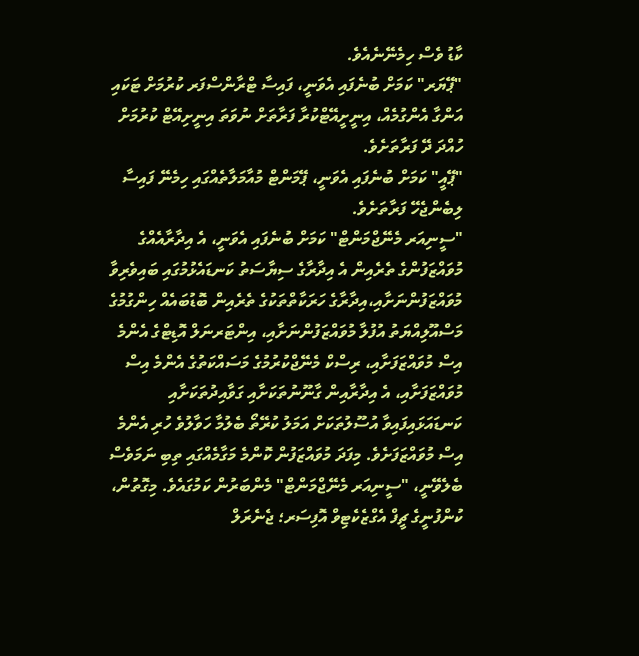ކާޑު ވެސް ހިމެނޭނެއެވެ.
"ޕޭޔަރ" ކަމަށް ބުނެފައި އެވަނީ، ފައިސާ ޓްރާންސްފަރ ކުރުމަށް ޓަކައި އަންގާ އެންގުމެއް، އިނީށީއޭޓްކުރާ ފަރާތަށް ނުވަތަ އިނީށިއޭޓް ކުރުމަށް ހުއްދަ ދޭ ފަރާތަށެވެ.
"ޕޭއީ" ކަމަށް ބުނެފައި އެވަނީ، ޕޭމަންޓް މުއާމަލާތެއްގައި ހިމެނޭ ފައިސާ ލިބެންޖެހޭ ފަރާތަށެވެ.
"ސީނިއަރ މެނޭޖްމަންޓް" ކަމަށް ބުނެފައި އެވަނީ، އެ އިދާރާއެއްގެ މުވައްޒަފުންގެ ތެރެއިން އެ އިދާރާގެ ސިޔާސަތު ކަނޑައެޅުމުގައި ބައިވެރިވާ މުވައްޒަފުންނަށާއި،އިދާރާގެ ހަރަކާތްތަކުގެ ތެރެއިން ބޮޑުބައެއް ހިންގުމުގެ މަސްއޫލިއްޔަތު އުފުލާ މުވައްޒަފުންނަށާއި، އިންޓަރނަލް އޮޑިޓްގެ އެންމެ އިސް މުވައްޒަފަށާއި، ރިސްކް މެނޭޖްކުރުމުގެ މަސައްކަތުގެ އެންމެ އިސް މުވައްޒަފަށާއި، އެ އިދާރާއިން ގާނޫނުތަކަށާއި ގަވާއިދުތަކަށާއި ކަނޑައަޅައިފައިވާ އުސޫލުތަކަށް އަމަލު ކުރޭތޯ ބެލުމާ ހަވާލުވެ ހުރި އެންމެ އިސް މުވައްޒަފަށެވެ. މިފަދަ މުވައްޒަފުން ކޮންމެ މަގާމެއްގައި ތިބި ނަމަވެސް ބެލެވޭނީ، "ސީނިއަރ މެނޭޖްމަންޓް" މެންބަރުން ކަމުގައެވެ. މިގޮތުން، ކުންފުނީގެ ޗީފް އެގްޒެކެޓިވް އޮފިސަރ؛ ޖެނެރަލް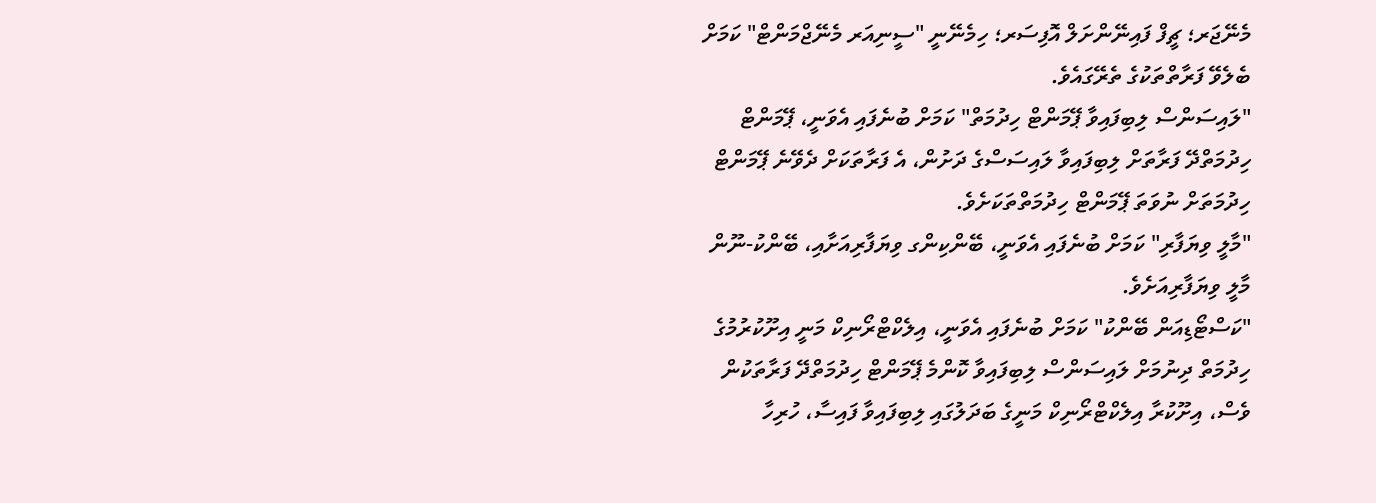މެނޭޖަރ؛ ޗީފް ފައިނޭންށަލް އޮފިސަރ؛ ހިމެނޭނީ "ސީނިއަރ މެނޭޖްމަންޓް" ކަމަށް ބެލެވޭ ފަރާތްތަކުގެ ތެރޭގައެވެ.
"ލައިސަންސް ލިބިފައިވާ ޕޭމަންޓް ހިދުމަތް" ކަމަށް ބުނެފައި އެވަނީ، ޕޭމަންޓް ހިދުމަތްދޭ ފަރާތަށް ލިބިފައިވާ ލައިސަސްގެ ދަށުން، އެ ފަރާތަކަށް ދެވޭނެ ޕޭމަންޓް ހިދުމަތަށް ނުވަތަ ޕޭމަންޓް ހިދުމަތްތަކަށެވެ.
"މާލީ ވިޔަފާރި" ކަމަށް ބުނެފައި އެވަނީ، ބޭންކިންގ ވިޔަފާރިއަށާއި، ބޭންކު-ނޫން މާލީ ވިޔަފާރިއަށެވެ.
"ކަސްޓޯޑިއަން ބޭންކު" ކަމަށް ބުނެފައި އެވަނީ، އިލެކްޓްރޯނިކް މަނީ އިށޫކުރުމުގެ ހިދުމަތް ދިނުމަށް ލައިސަންސް ލިބިފައިވާ ކޮންމެ ޕޭމަންޓް ހިދުމަތްދޭ ފަރާތަކުން ވެސް، އިށޫކުރާ އިލެކްޓްރޯނިކް މަނީގެ ބަދަލުގައި ލިބިފައިވާ ފައިސާ، ހުރިހާ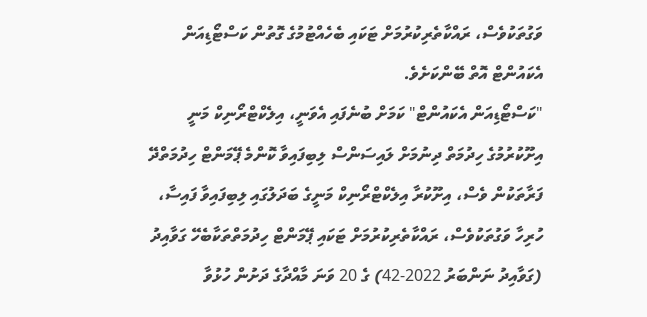ވަގުތަކުވެސް، ރައްކާތެރިކުރުމަށް ޓަކައި ބެހެއްޓުމުގެ ގޮތުން ކަސްޓޯޑިއަން އެކައުންޓް އޮތް ބޭންކަށެވެ.
"ކަސްޓޯޑިއަން އެކައުންޓް" ކަމަށް ބުނެފައި އެވަނީ، އިލެކްޓްރޯނިކް މަނީ އިށޫކުރުމުގެ ހިދުމަތް ދިނުމަށް ލައިސަންސް ލިބިފައިވާ ކޮންމެ ޕޭމަންޓް ހިދުމަތްދޭ ފަރާތަކުން ވެސް، އިށޫކުރާ އިލެކްޓްރޯނިކް މަނީގެ ބަދަލުގައި ލިބިފައިވާ ފައިސާ، ހުރިހާ ވަގުތަކުވެސް، ރައްކާތެރިކުރުމަށް ޓަކައި ޕޭމަންޓް ހިދުމަތްތަކާބެހޭ ގަވާއިދު (ގަވާއިދު ނަންބަރު 2022-42) ގެ 20 ވަނަ މާއްދާގެ ދަށުން ހުޅުވާ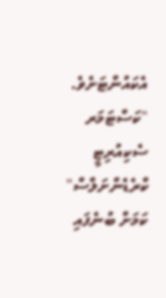އެކައުންޓަށެވެ.
"ކަސްޓަމަރ ސެކިއުރިޓީ ކްރެޑެންށަލްސް" ކަމަށް ބުނެފައި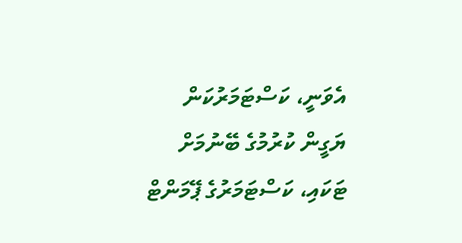އެވަނީ، ކަސްޓަމަރުކަން ޔަގީން ކުރުމުގެ ބޭނުމަށް ޓަކައި، ކަސްޓަމަރުގެ ޕޭމަންޓް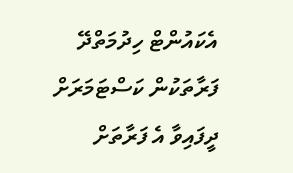އެކައުންޓް ހިދުމަތްދޭ ފަރާތަކުން ކަސްޓަމަރަށް ދީފައިވާ އެ ފަރާތަށް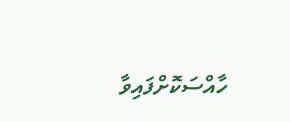ހާއްސަކޮށްފައިވާ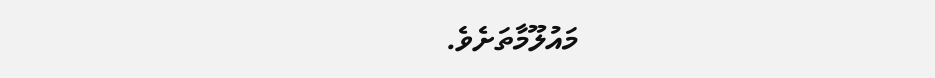މައުލޫމާތަށެވެ.